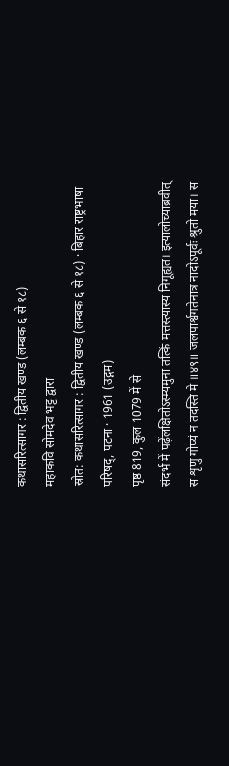कथासरित्सागर : द्वितीय खण्ड (लम्बक ६ से १८)
महाकवि सोमदेव भट्ट द्वारा
स्रोत: कथासरित्सागर : द्वितीय खण्ड (लम्बक ६ से १८) · बिहार राष्ट्रभाषा परिषद्, पटना · 1961 (उद्गम)
पृष्ठ 819, कुल 1079 में से
संदर्भ में पढ़ेंलक्षितोऽस्म्यमुना तत्किं मत्तस्त्यास्य निगूह्यत। इत्यालोच्याब्रवीत् स शृणु गोप्यं न तदस्ति मे ॥४९॥ जलपार्श्वगतेनात्र नादोऽपूर्वः श्रुतो मया। स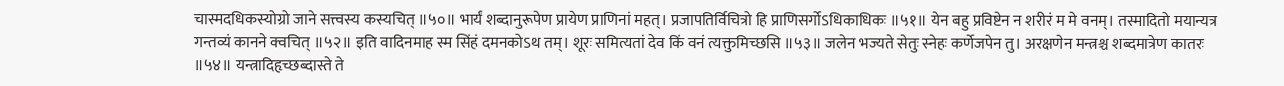चास्मदधिकस्योग्रो जाने सत्त्वस्य कस्यचित् ॥५०॥ भार्यं शब्दानुरूपेण प्रायेण प्राणिनां महत्। प्रजापतिर्विचित्रो हि प्राणिसर्गोऽधिकाधिकः ॥५१॥ येन बहु प्रविष्टेन न शरीरं म मे वनम्। तस्मादितो मयान्यत्र गन्तव्यं कानने क्वचित् ॥५२॥ इति वादिनमाह स्म सिंहं दमनकोऽथ तम्। शूरः समित्यतां देव किं वनं त्यक्तुमिच्छसि ॥५३॥ जलेन भज्यते सेतुः स्नेहः कर्णेजपेन तु। अरक्षणेन मन्त्रश्च शब्दमात्रेण कातरः ॥५४॥ यन्त्रादिहृच्छब्दास्ते ते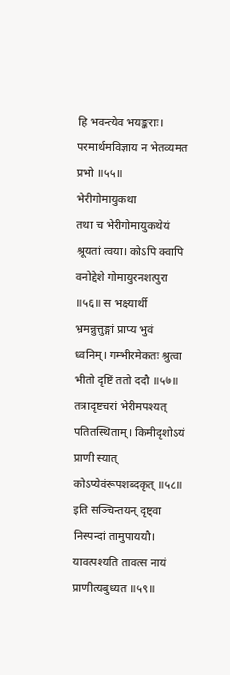हि भवन्त्येव भयङ्कराः। परमार्थमविज्ञाय न भेतव्यमत प्रभो ॥५५॥
भेरीगोमायुकथा
तथा च भेरीगोमायुकथेयं श्रूयतां त्वया। कोऽपि क्वापि वनोद्देशे गोमायुरनशत्पुरा ॥५६॥ स भक्ष्यार्थी भ्रमन्नुत्तुङ्गां प्राप्य भुवं ध्वनिम्। गम्भीरमेकतः श्रुत्वा भीतो दृष्टिं ततो ददौ ॥५७॥ तत्रादृष्टचरां भेरीमपश्यत् पतितस्थिताम्। किमीदृशोऽयं प्राणी स्यात् कोऽप्येवंरूपशब्दकृत् ॥५८॥ इति सञ्चिन्तयन् दृष्ट्वा निस्पन्दां तामुपाययौ। यावत्पश्यति तावत्स नायं प्राणीत्यबुध्यत ॥५९॥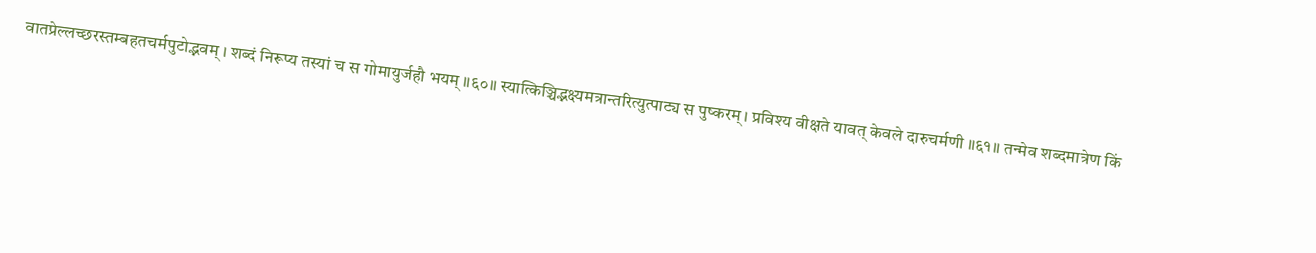वातप्रेल्लच्छरस्तम्बहतचर्मपुटोद्भवम् । शब्दं निरूप्य तस्यां च स गोमायुर्जहौ भयम् ॥६०॥ स्यात्किञ्चिद्भक्ष्यमत्रान्तरित्युत्पाट्य स पुष्करम्। प्रविश्य वीक्षते यावत् केवले दारुचर्मणी ॥६१॥ तन्मेव शब्दमात्रेण किं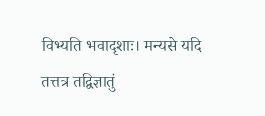विभ्यति भवादृशाः। मन्यसे यदि तत्तत्र तद्विज्ञातुं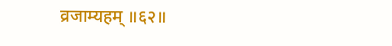व्रजाम्यहम् ॥६२॥